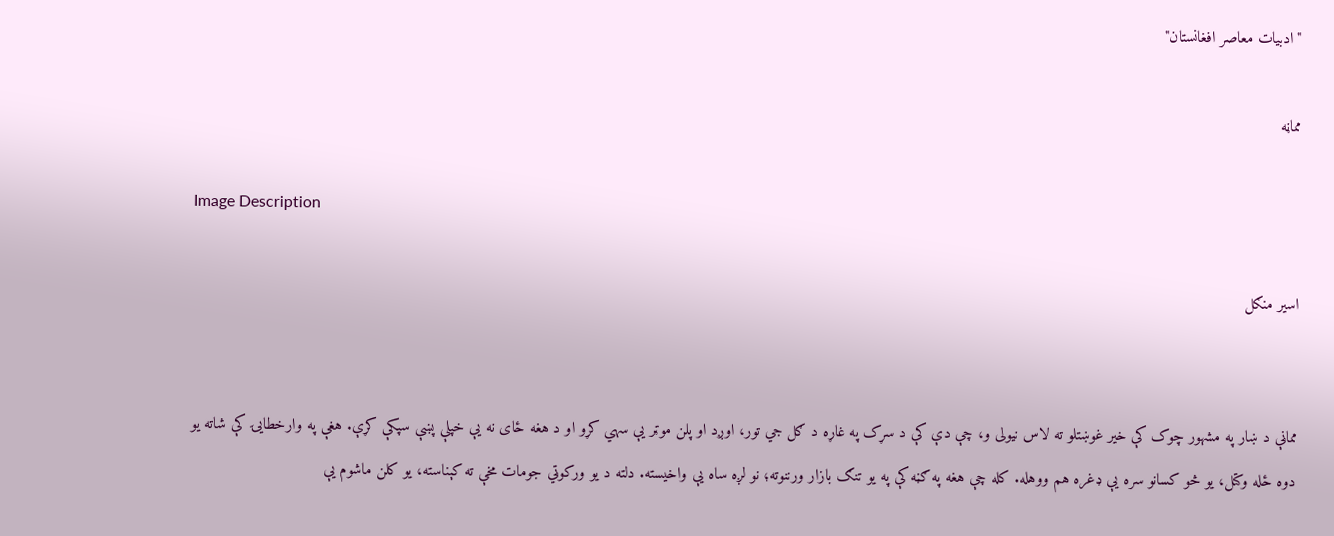"ادبیات معاصر افغانستان"

مماڼه

Image Description

اسیر منګل


مماڼې د ښار په مشهور چوک کې خیر غوښتلو ته لاس نیولی و، چې دې کې د سړک په غاړه د ګل جي تور، اوږد او پلن موټر یې سهي کړو او د هغه ځای نه یې خپلې پښې سپکې کړې. هغې په وارخطایۍ کې شاته یو دوه ځله وکتل، یو څو کسانو سره یې ډغره هم ووهله. کله چې هغه په ګڼه کې په یو تنګ بازار ورننوته؛ نو لږه ساه یې واخیسته. دلته د یو ورکوټي جومات مخې ته کېناسته، یو کلن ماشوم یې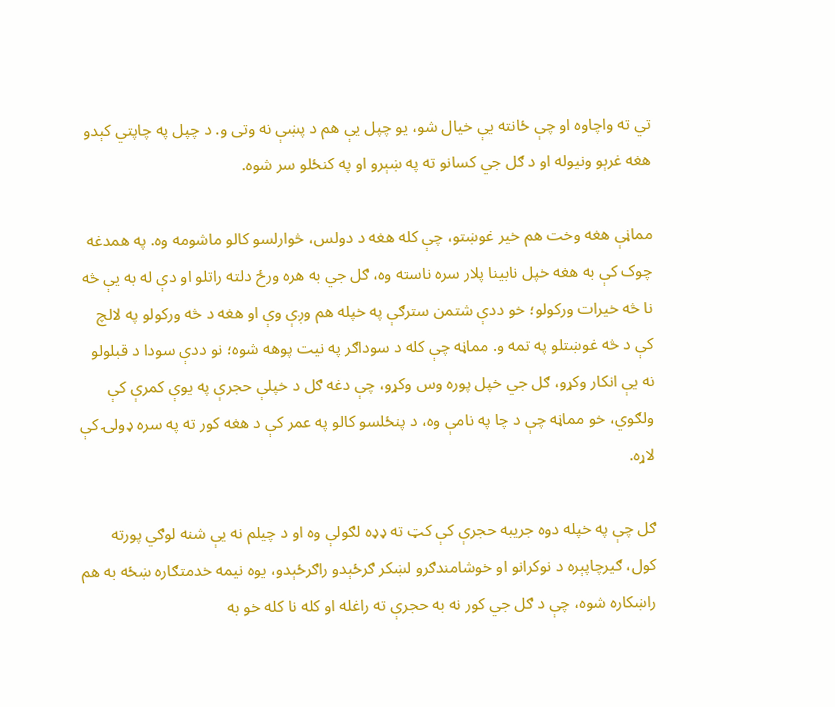تي ته واچاوه او چې ځانته یې خیال شو، یو چپل یې هم د پښې نه وتی و. د چپل په چاپتي کېدو هغه غرېو ونیوله او د ګل جي کسانو ته په ښېرو او په کنځلو سر شوه.

مماڼې هغه وخت هم خیر غوښتو، چې کله هغه د دولس، څوارلسو کالو ماشومه وه. په همدغه چوک کې به هغه خپل نابینا پلار سره ناسته وه، ګل جي به هره ورځ دلته راتلو او دې له به یې څه نا څه خیرات ورکولو؛ خو ددې شتمن سترګې په خپله هم وږې وې او هغه د څه ورکولو په لالچ کې د څه غوښتلو په تمه و. مماڼه چې کله د سوداګر په نیت پوهه شوه؛ نو ددې سودا د قبلولو نه یې انکار وکړو، ګل جي خپل پوره وس وکړو، چې دغه ګل د خپلې حجرې په یوې کمرې کې ولګوي، خو مماڼه چې د چا په نامې وه، د پنځلسو کالو په عمر کې د هغه کور ته په سره ډولۍ کې لاړه.

ګل چې په خپله دوه جریبه حجرې کې کټ ته ډډه لګولې وه او د چیلم نه یې شنه لوګي پورته کول، ګیرچاپېره د نوکرانو او خوشامندګرو لښکر ګرځېدو راګرځېدو، یوه نیمه خدمتګاره ښځه به هم راښکاره شوه، چې د ګل جي کور نه به حجرې ته راغله او کله نا کله خو به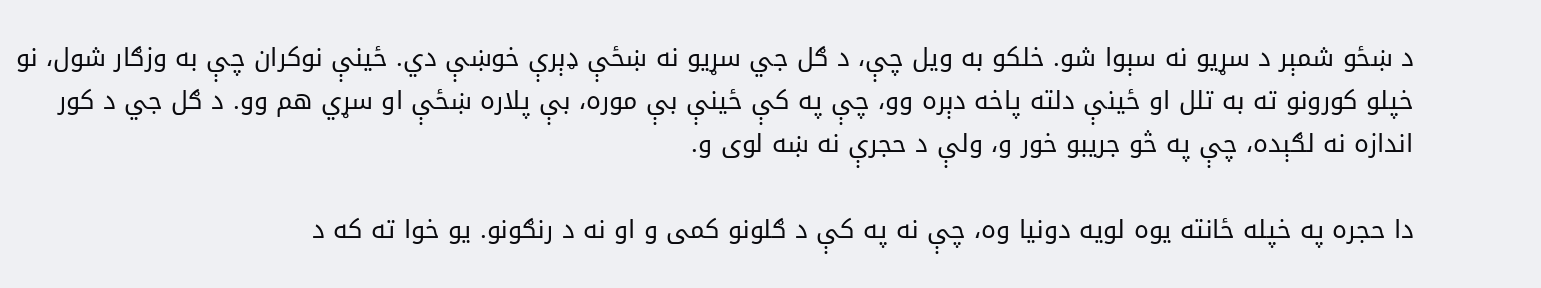د ښځو شمېر د سړیو نه سېوا شو. خلکو به ویل چې، د ګل جي سړیو نه ښځې ډېرې خوښې دي. ځينې نوکران چې به وزګار شول، نو خپلو کورونو ته به تلل او ځينې دلته پاخه دېره وو، چې په کې ځينې بې موره، بې پلاره ښځې او سړي هم وو. د ګل جي د کور اندازه نه لګېده، چې په څو جریبو خور و، ولې د حجرې نه ښه لوی و.

دا حجره په خپله ځانته یوه لویه دونیا وه، چې نه په کې د ګلونو کمی و او نه د رنګونو. یو خوا ته که د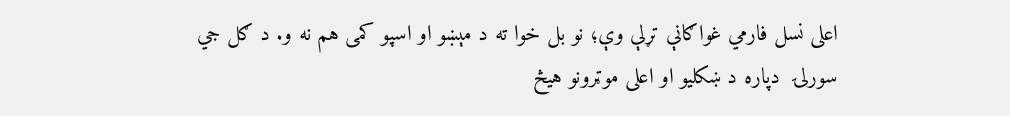اعلی نسل فارمي غواګانې تړلې وې؛ نو بل خوا ته د مېښو او اسپو کمی هم نه و. د ګل جي سورلۍ  دپاره د ښکلیو او اعلی موټرونو هیڅ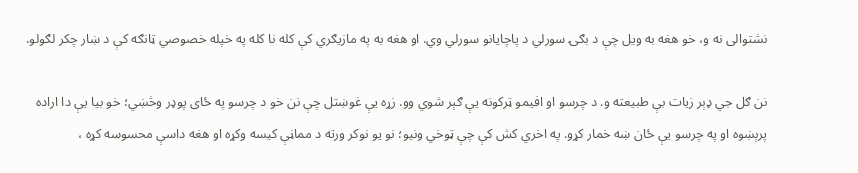نشتوالی نه و، خو هغه به ویل چې د بګۍ سورلي د پاچایانو سورلي وي. او هغه به په مازیګري کې کله نا کله په خپله خصوصي ټانګه کې د ښار چکر لګولو.

نن ګل جي ډېر زیات بې طبیعته و. د چرسو او افیمو ټرکونه یې ګېر شوي وو. زړه یې غوښتل چې نن خو د چرسو په ځای پوډر وڅښي؛ خو بیا یې دا اراده پرېښوه او په چرسو یې ځان ښه خمار کړو. په اخري کش کې چې ټوخي ونیو؛ نو یو نوکر ورته د مماڼې کیسه وکړه او هغه داسې محسوسه کړه ،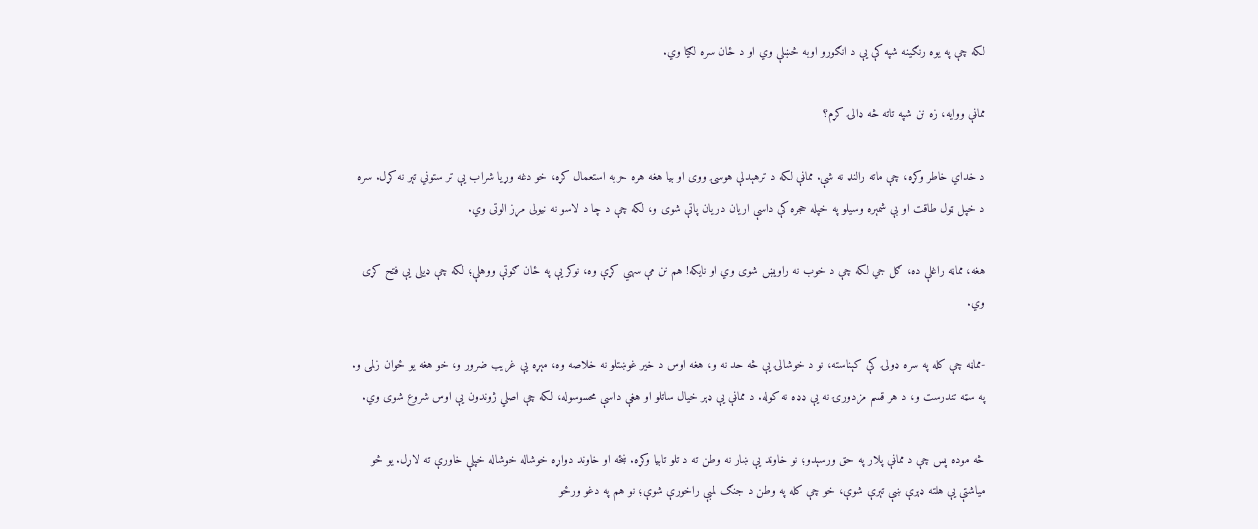لکه چې په یوه رنګینه شپه کې یې د انګورو اوبه څښلې وي او د ځان سره لګیا وي.

مماڼې ووایه، زه نن شپه تاته څه ډالۍ کړم؟

د خداي خاطر وکړه، چې ماته رالنډ نه شې. مماڼې لکه د ترهېدلې هوسۍ ووی او بیا هغه هره حربه استعمال کړه، خو دغه وړیا شراب یې تر ستوني تېر نه کړل. سره د خپل ټول طاقت او بې شمېره وسیلو په خپله حجره کې داسې اریان دریان پاتې شوی و، لکه چې د چا د لاسو نه نیولی مړز الوتی وي.

هغه، مماڼه راغلې ده، ګل جي لکه چې د خوب نه راويښ شوی وي او نایکه! هم نن مې سهي کړې وه، نوکر یې په ځان ګوتې ووهلې؛ لکه چې ډيلی یې فتح کړی وي.

-مماڼه چې کله په سره ډولۍ کې کېناسته، نو د خوشالۍ یې څه حد نه و، هغه اوس د خیر غوښتلو نه خلاصه وه، مېړه یې غریب ضرور و، خو هغه یو ځوان زلمی و. په سټه تندرست و، د هر قسم مزدورۍ نه یې ډډه نه کوله. د مماڼې یې ډېر خیال ساتلو او هغې داسې محسوسوله، لکه چې اصلي ژوندون یې اوس شروع شوی وي.

څه موده پس چې د مماڼې پلار په حق ورسېدو؛ نو خاوند یې ښار نه وطن ته د تلو تابیا وکړه. ښځه او خاوند دواړه خوشاله خوشاله خپلې خاورې ته لاړل. یو څو میاشتې یې هلته ډېرې ښې تېرې شوې، خو چې کله په وطن د جنګ لمبې راخورې شوې؛ نو هم په دغو ورځو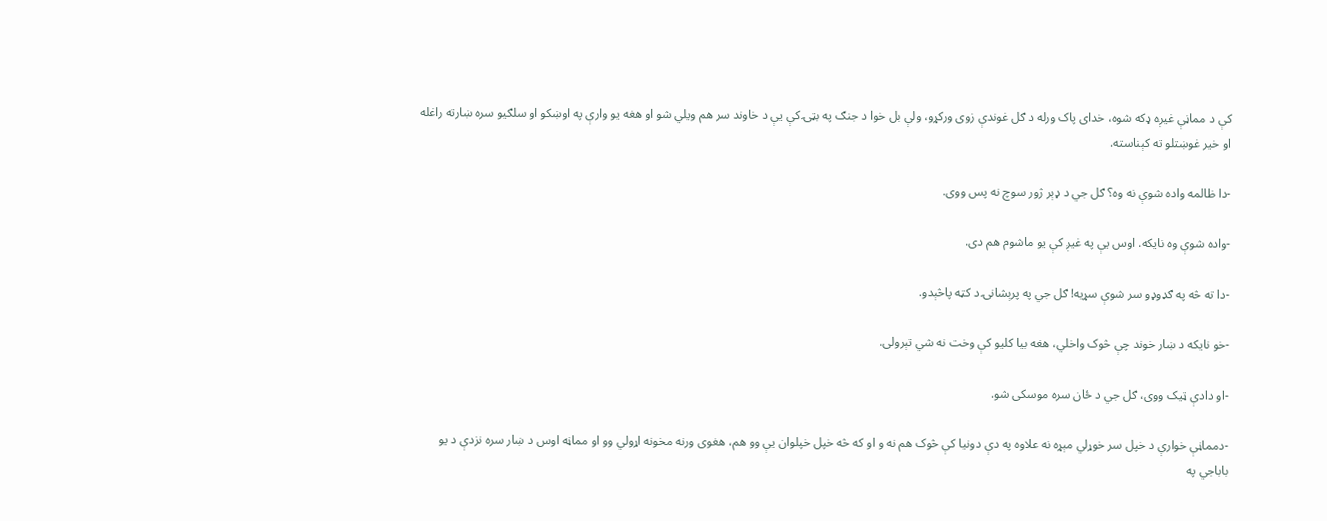کې د مماڼې غیږه ډکه شوه، خدای پاک ورله د ګل غوندې زوی ورکړو، ولې بل خوا د جنګ په بټۍ کې یې د خاوند سر هم ویلي شو او هغه یو وارې په اوښکو او سلګیو سره ښارته راغله او خیر غوښتلو ته کېناسته.

-دا ظالمه واده شوې نه وه؟ ګل جي د ډېر ژور سوچ نه پس ووی.

-واده شوې وه نایکه. اوس یې په غیږ کې یو ماشوم هم دی.

-دا ته څه په ګډوډو سر شوې سړیه! ګل جي په پرېشانۍ د کټه پاڅېدو.

-خو نایکه د ښار خوند چې څوک واخلي، هغه بیا کلیو کې وخت نه شي تېرولی.

-او دادې ټیک ووی، ګل جي د ځان سره موسکی شو.

-دمماڼې خوارې د خپل سر خوړلي مېړه نه علاوه په دې دونیا کې څوک هم نه و او که څه خپل خپلوان یې وو هم، هغوی ورنه مخونه اړولي وو او مماڼه اوس د ښار سره نزدې د یو باباجي په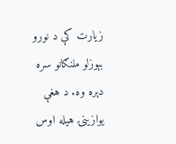زیارت کې د نورو بېوزلو ملنګانو سره دېره وه. د هغې یوازینۍ هیله اوس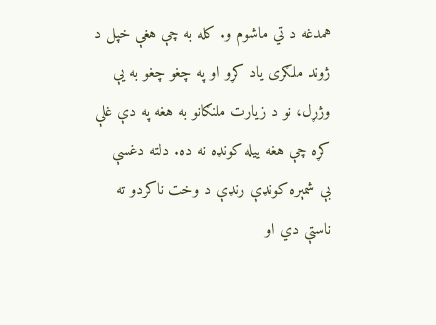همدغه د تي ماشوم و. کله به چې هغې خپل د ژوند ملګری یاد کړو او په چغو چغو به یې وژړل، نو د زیارت ملنګانو به هغه په دې غلې کړه چې هغه ییله کونډه نه ده. دلته دغسې بې شمېره کونډې رنډې د وخت ناکردو ته ناستې دي او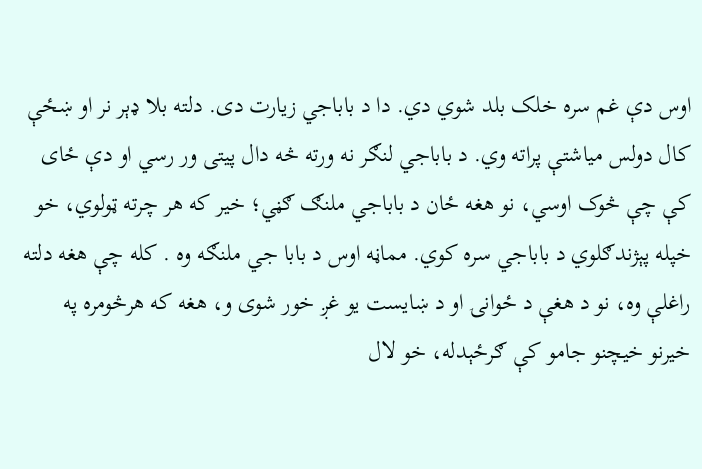اوس دې غم سره خلک بلد شوي دي. دا د باباجي زیارت دی. دلته بلا ډېر نر او ښځې کال دولس میاشتې پراته وي. د باباجي لنګر نه ورته څه دال پیتی ور رسي او دې ځای کې چې څوک اوسي، نو هغه ځان د باباجي ملنګ ګڼي؛ خیر که هر چرته ټولوي، خو خپله پېژندګلوي د باباجي سره کوي. مماڼه اوس د بابا جي ملنګه وه . کله چې هغه دلته راغلې وه، نو د هغې د ځوانۍ او د ښایست یو غږ خور شوی و، هغه که هرڅومره په خیرنو خیچنو جامو کې ګرځېدله، خو لال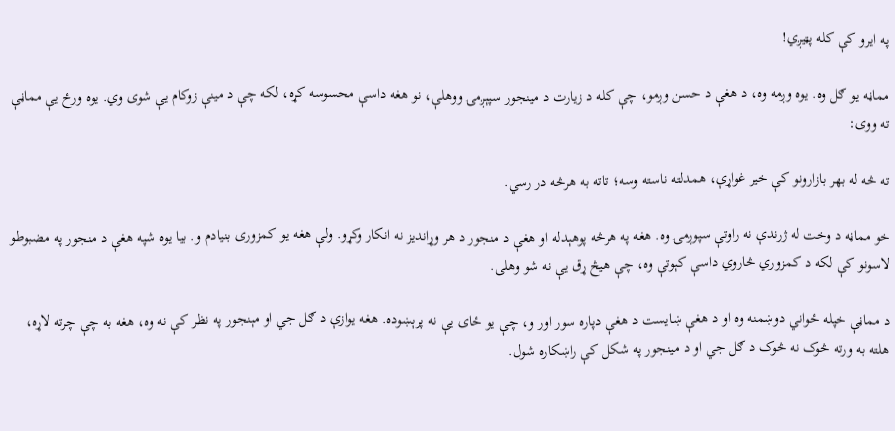په ایرو کې کله پټيږي!

مماڼه یو ګل وه. یوه وږمه وه، د هغې د حسن وږمو، چې کله د زیارت د مینجور سپېږمۍ ووهلې، نو هغه داسې محسوسه کړه، لکه چې د مینې زوکام یې شوی وي. یوه ورځ یې مماڼې ته ووی:

ته څه له بهر بازارونو کې خیر غواړې، همدلته ناسته وسه؛ تاته به هرڅه در رسي.

خو مماڼه د وخت له ژرندې نه راوتې سپوږمۍ وه. هغه په هرڅه پوهېدله او هغې د منجور د هر وړاندیز نه انکار وکړو. ولې هغه یو کمزوری بنیادم و. بیا یوه شپه هغې د منجور په مضبوطو لاسونو کې لکه د کمزوري څاروي داسې کېوتې وه، چې هیڅ ړق یې نه شو وهلی.

د مماڼې خپله ځواني دوښمنه وه او د هغې ښایست د هغې دپاره سور اور و، چې یو ځای یې نه پرېښوده. هغه یوازې د ګل جي او مېنجور په نظر کې نه وه، هغه به چې چرته لاړه، هلته به ورته څوک نه څوک د ګل جي او د مینجور په شکل کې راښکاره شول.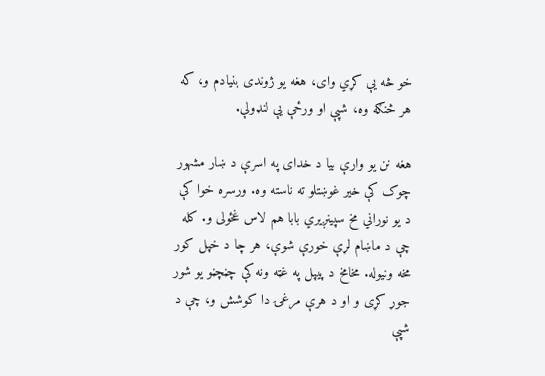خو څه یې کړي وای، هغه یو ژوندی بنیادم و، که هر څنګه وه، شپې او ورځې یې لنډولې.

هغه نن یو وارې بیا د خدای په اسرې د ښار مشهور چوک کې خیر غوښتلو ته ناسته وه. ورسره خوا کې د یو نوراني مخ سپینږیري بابا هم لاس غځولی و. کله چې د ماښام لړې خورې شوې، هر چا د خپل کور مخه ونیوله. مخامخ د پیپل په غټه ونه کې چڼچڼو یو شور جوړ کړی و او د هرې مرغۍ دا کوشش و، چې د شپې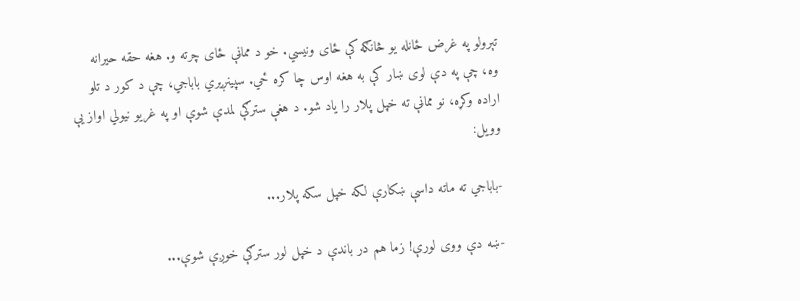تېرولو په غرض ځانله یو څانګه کې ځای ونیسي. خو د مماڼې ځای چرته و. هغه حقه حیرانه وه، چې په دې لوی ښار کې به هغه اوس چا کره ځي. سپینږیري باباجي، چې د کور د تلو اراده وکړه، نو مماڼې ته خپل پلار را یاد شو. د هغې سترګې لمدې شوې او په غریو نیولي اواز یې وویل:

-باباجي ته ماته داسې ښکارې لکه خپل سکه پلار...

-ښه دې ووی لورې! زما هم در باندې د خپل لور سترګې خوږې شوې...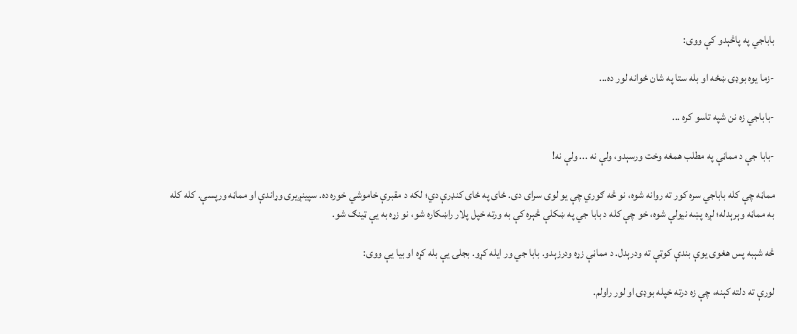باباجي په پاڅېدو کې ووی:

-زما یوه بوډۍ ښځه او بله ستا په شان ځوانه لور ده...

-باباجي زه نن شپه تاسو کره ...

-بابا جې د مماڼې په مطلب همغه وخت ورسېدو، ولې نه ... ولې نه!

مماڼه چې کله باباجي سره کور ته روانه شوه، نو څه ګوري چې یو لوی سرای دی. ځای په ځای کنډرې دي؛ لکه د مقبرې خاموشي خوره ده. سپینږیری وړاندې او مماڼه ورپسې. کله کله به مماڼه وېرېدله؛ لږه پښه نیولې شوه، خو چې کله د بابا جي په ښکلې څېره کې به ورته خپل پلار راښکاره شو، نو زړه به یې ټینګ شو.

څه شېبه پس هغوی یوې بندې کوټې ته ودرېدل. د مماڼې زړه ودرزېدو. بابا جي ور ایله کړو. بجلۍ یې بله کړه او بیا یې ووی:

لورې ته دلته کېنه، چې زه درته خپله بوډۍ او لور راولم.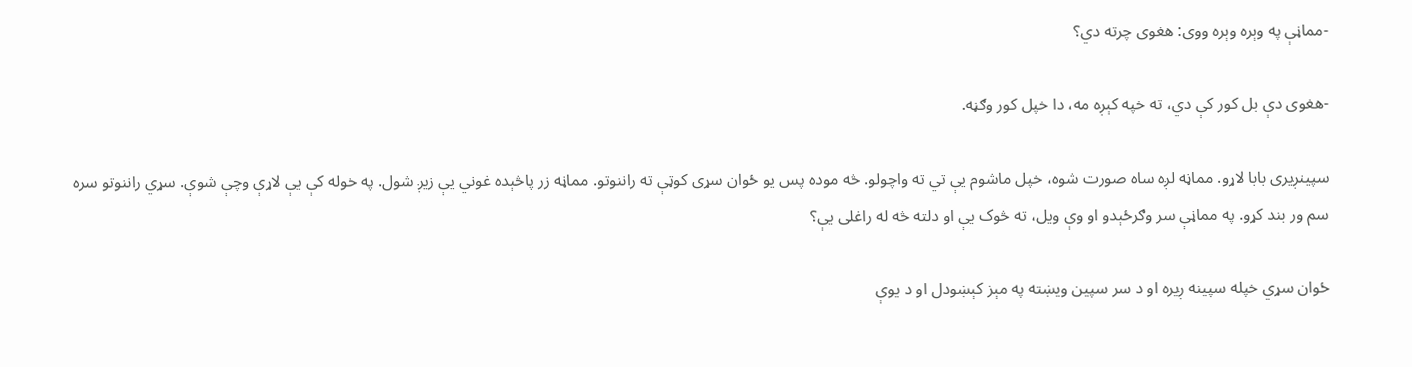-مماڼې په وېره وېره ووی: هغوی چرته دي؟

-هغوی دې بل کور کې دي، ته خپه کېږه مه، دا خپل کور وګڼه.

سپینږیری بابا لاړو. مماڼه لږه ساه صورت شوه، خپل ماشوم یې تي ته واچولو. څه موده پس یو ځوان سړی کوټې ته راننوتو. مماڼه زر پاڅېده غوني یې زیږ شول. په خوله کې یې لاړې وچې شوې. سړي راننوتو سره سم ور بند کړو. په مماڼې سر وګرځېدو او وې ویل، ته څوک یې او دلته څه له راغلی یې؟

ځوان سړي خپله سپینه ږیره او د سر سپین ويښته په مېز کېښودل او د یوې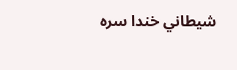شیطاني خندا سره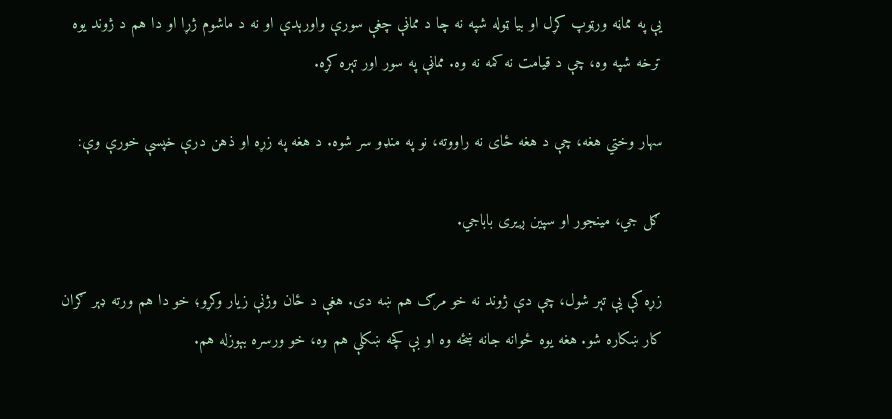یې په مماڼه ورټوپ کړل او بیا ټوله شپه نه چا د مماڼې چغې سورې واورېدې او نه د ماشوم ژړا او دا هم د ژوند یوه ترخه شپه وه، چې د قیامت نه کمه نه وه. مماڼې په سور اور تېره کړه.

سهار وختي هغه، چې د هغه ځای نه راووته، نو په منډو سر شوه. د هغه په زړه او ذهن درې خپسې خورې وې:

ګل جي، مینجور او سپین ږیری باباجي.

زړه کې یې تېر شول، چې دې ژوند نه خو مرګ هم ښه دی. هغې د ځان وژنې زیار وکړو؛ خو دا هم ورته ډېر ګران کار ښکاره شو. هغه یوه ځوانه جانه ښځه وه او بې کچه ښکلې هم وه، خو ورسره بېوزله هم.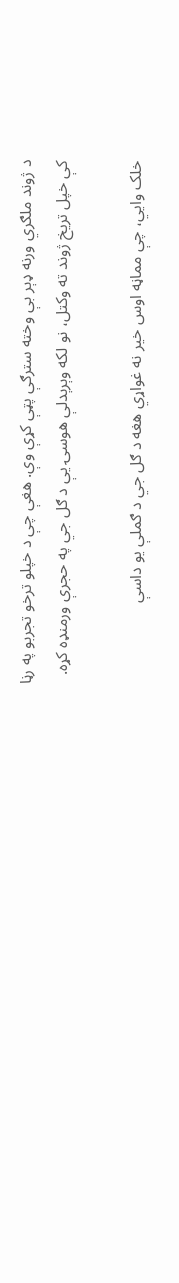د ژوند ملګري ورنه ډېر بې وخته سترګې پټې کړې وې. هغې چې د خپلو ترخو تجربو په رڼا کې خپل تریخ ژوند ته وکتل، نو لکه وېرېدلې هوسۍ یې د ګل جي په حجرې ورمنډه کړه.

خلک وايي، چې مماڼه اوس خیر نه غواړي هغه د ګل جي د ګملې یو داسې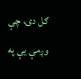ګل دی، چې وږمې یې په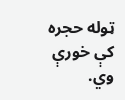ټوله حجره کې خورې وي.